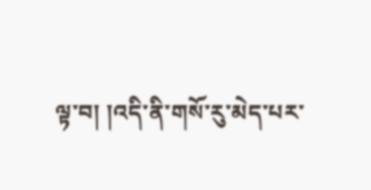ལྟ་བ། །འདི་ནི་གསོ་རུ་མེད་པར་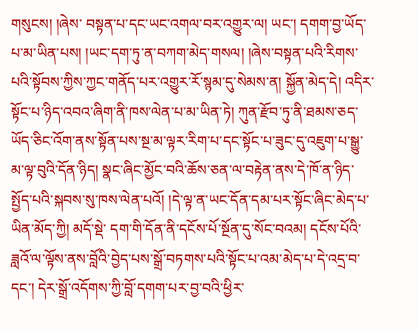གསུངས། །ཞེས་ བསྟན་པ་དང་ཡང་འགལ་བར་འགྱུར་ལ། ཡང་། དགག་བྱ་ཡོད་པ་མ་ཡིན་པས། །ཡང་དག་ཏུ་ན་བཀག་མེད་གསལ། །ཞེས་བསྟན་པའི་རིགས་པའི་སྟོབས་ཀྱིས་ཀྱང་གནོད་པར་འགྱུར་རོ་སྙམ་དུ་སེམས་ན། སྐྱོན་མེད་དེ། འདིར་སྟོང་པ་ཉིད་འབའ་ཞིག་ནི་ཁས་ལེན་པ་མ་ཡིན་ཏེ། ཀུན་རྫོབ་ཏུ་ནི་ཐམས་ཅད་ཡོད་ཅིང་འོག་ནས་སྟོན་པས་སྔ་མ་ལྟར་རིག་པ་དང་སྟོང་པ་ཟུང་དུ་འཇུག་པ་སྒྱུ་མ་ལྟ་བུའི་དོན་ཉིད། སྣང་ཞིང་མྱོང་བའི་ཆོས་ཅན་ལ་བརྟེན་ནས་དེ་ཁོ་ན་ཉིད་སྤྱོད་པའི་སྐབས་སུ་ཁས་ལེན་པའོ། །དེ་ལྟ་ན་ཡང་དོན་དམ་པར་སྟོང་ཞིང་མེད་པ་ཡིན་མོད་ཀྱི། མདོ་སྡེ་ དག་གི་དོན་ནི་དངོས་པོ་སྔོན་དུ་སོང་བའམ། དངོས་པོའི་ཟླའོ་ལ་ལྟོས་ནས་བློའི་བྱེད་པས་སྒྲོ་བཏགས་པའི་སྟོང་པ་འམ་མེད་པ་དེ་འདྲ་བ་དང་། དེར་སྒྲོ་འདོགས་ཀྱི་བློ་དགག་པར་བྱ་བའི་ཕྱིར་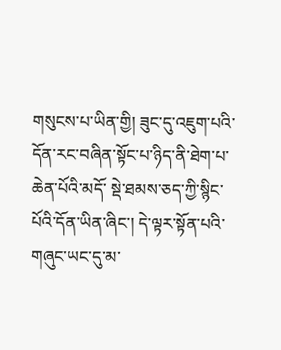གསུངས་པ་ཡིན་གྱི། ཟུང་དུ་འཇུག་པའི་དོན་རང་བཞིན་སྟོང་པ་ཉིད་ནི་ཐེག་པ་ཆེན་པོའི་མདོ་ སྡེ་ཐམས་ཅད་ཀྱི་སྙིང་པོའི་དོན་ཡིན་ཞིང་། དེ་ལྟར་སྟོན་པའི་གཞུང་ཡང་དུ་མ་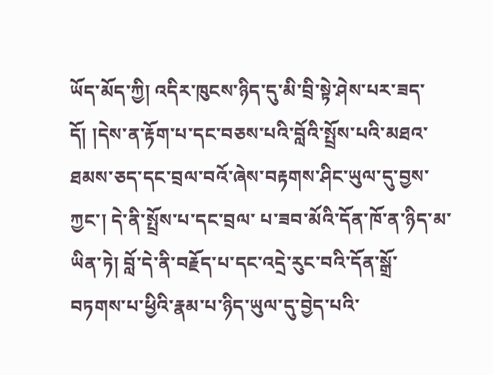ཡོད་མོད་ཀྱི། འདིར་ཁུངས་ཉིད་དུ་མི་བྲི་སྟེ་ཤེས་པར་ཟད་དོ། །དེས་ན་རྟོག་པ་དང་བཅས་པའི་བློའི་སྤྲོས་པའི་མཐའ་ཐམས་ཅད་དང་བྲལ་བའོ་ཞེས་བརྟགས་ཤིང་ཡུལ་དུ་བྱས་ཀྱང་། དེ་ནི་སྤྲོས་པ་དང་བྲལ་ པ་ཟབ་མོའི་དོན་ཁོ་ན་ཉིད་མ་ཡིན་ཏེ། བློ་དེ་ནི་བརྗོད་པ་དང་འདྲེ་རུང་བའི་དོན་སྒྲོ་བཏགས་པ་ཕྱིའི་རྣམ་པ་ཉིད་ཡུལ་དུ་བྱེད་པའི་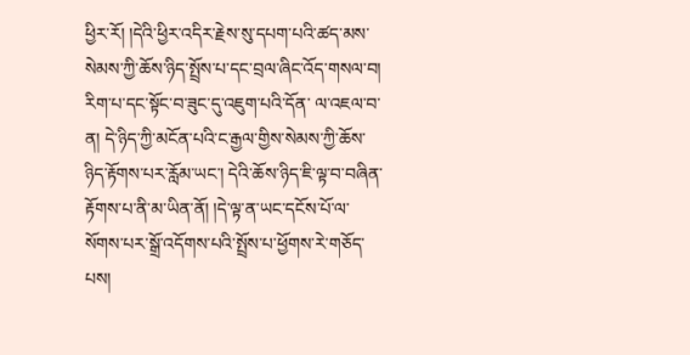ཕྱིར་རོ། །དེའི་ཕྱིར་འདིར་རྗེས་སུ་དཔག་པའི་ཚད་མས་སེམས་ཀྱི་ཆོས་ཉིད་སྤྲོས་པ་དང་བྲལ་ཞིང་འོད་གསལ་བ། རིག་པ་དང་སྟོང་བ་ཟུང་དུ་འཇུག་པའི་དོན་ ལ་འཇལ་བ་ན། དེ་ཉིད་ཀྱི་མངོན་པའི་ང་རྒྱལ་གྱིས་སེམས་ཀྱི་ཆོས་ཉིད་རྟོགས་པར་རློམ་ཡང་། དེའི་ཆོས་ཉིད་ཇི་ལྟ་བ་བཞིན་རྟོགས་པ་ནི་མ་ཡིན་ནོ། །དེ་ལྟ་ན་ཡང་དངོས་པོ་ལ་སོགས་པར་སྒྲོ་འདོགས་པའི་སྤྲོས་པ་ཕྱོགས་རེ་གཅོད་པས།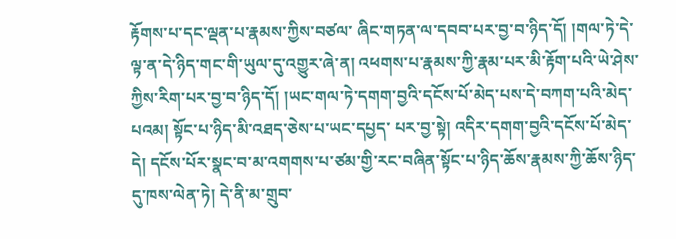རྟོགས་པ་དང་ལྡན་པ་རྣམས་ཀྱིས་བཙལ་ ཞིང་གཏན་ལ་དབབ་པར་བྱ་བ་ཉིད་དོ། །གལ་ཏེ་དེ་ལྟ་ན་དེ་ཉིད་གང་གི་ཡུལ་དུ་འགྱུར་ཞེ་ན། འཕགས་པ་རྣམས་ཀྱི་རྣམ་པར་མི་རྟོག་པའི་ཡེ་ཤེས་ཀྱིས་རིག་པར་བྱ་བ་ཉིད་དོ། །ཡང་གལ་ཏེ་དགག་བྱའི་དངོས་པོ་མེད་པས་དེ་བཀག་པའི་མེད་པའམ། སྟོང་པ་ཉིད་མི་འཐད་ཅེས་པ་ཡང་དཔྱད་ པར་བྱ་སྟེ། འདིར་དགག་བྱའི་དངོས་པོ་མེད་དེ། དངོས་པོར་སྣང་བ་མ་འགགས་པ་ཙམ་གྱི་རང་བཞིན་སྟོང་པ་ཉིད་ཆོས་རྣམས་ཀྱི་ཆོས་ཉིད་དུ་ཁས་ལེན་ཏེ། དེ་ནི་མ་གྲུབ་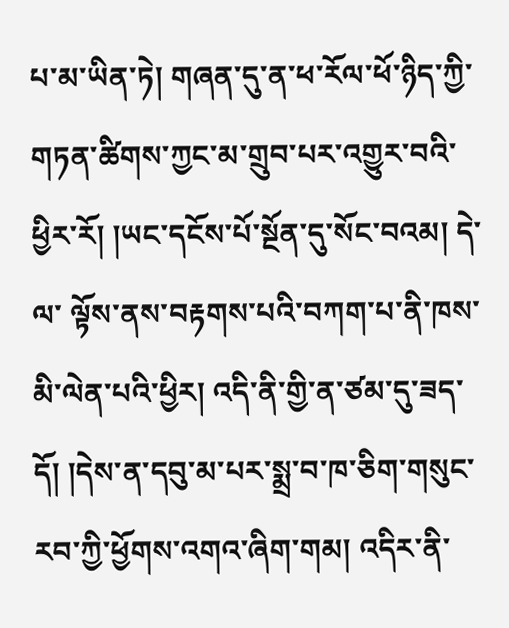པ་མ་ཡིན་ཏེ། གཞན་དུ་ན་ཕ་རོལ་ཕོ་ཉིད་ཀྱི་གཏན་ཚིགས་ཀྱང་མ་གྲུབ་པར་འགྱུར་བའི་ཕྱིར་རོ། །ཡང་དངོས་པོ་སྔོན་དུ་སོང་བའམ། དེ་ལ་ ལྟོས་ནས་བརྟགས་པའི་བཀག་པ་ནི་ཁས་མི་ལེན་པའི་ཕྱིར། འདི་ནི་གྱི་ན་ཙམ་དུ་ཟད་དོ། །དེས་ན་དབུ་མ་པར་སྨྲ་བ་ཁ་ཅིག་གསུང་རབ་ཀྱི་ཕྱོགས་འགའ་ཞིག་གམ། འདིར་ནི་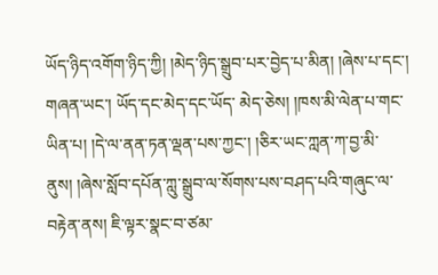ཡོད་ཉིད་འགོག་ཉིད་ཀྱི། །མེད་ཉིད་སྒྲུབ་པར་བྱེད་པ་མིན། །ཞེས་པ་དང་། གཞན་ཡང་། ཡོད་དང་མེད་དང་ཡོད་ མེད་ཅེས། །ཁས་མི་ལེན་པ་གང་ཡིན་པ། །དེ་ལ་ནན་ཏན་ལྡན་པས་ཀྱང་། །ཅིར་ཡང་ཀླན་ཀ་བྱ་མི་ནུས། །ཞེས་སློབ་དཔོན་ཀླུ་སྒྲུབ་ལ་སོགས་པས་བཤད་པའི་གཞུང་ལ་བརྟེན་ནས། ཇི་ལྟར་སྣང་བ་ཙམ་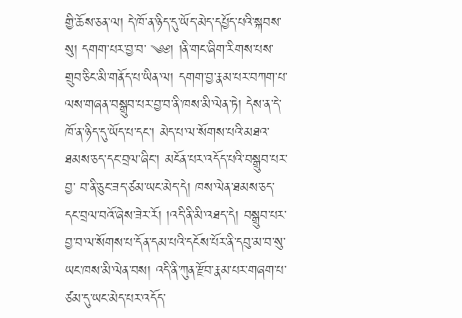གྱི་ཆོས་ཅན་ལ། དེ་ཁོ་ན་ཉིད་དུ་ཡོད་མེད་དཔྱོད་པའི་སྐབས་སུ། དགག་པར་བྱ་བ་ ༄༅། །ནི་གང་ཞིག་རིགས་པས་གྲུབ་ཅིང་མི་གནོད་པ་ཡིན་ལ། དགག་བྱ་རྣམ་པར་བཀག་པ་ལས་གཞན་བསྒྲུབ་པར་བྱ་བ་ནི་ཁས་མི་ལེན་ཏེ། དེས་ན་དེ་ཁོ་ན་ཉིད་དུ་ཡོད་པ་དང་། མེད་པ་ལ་སོགས་པའི་མཐའ་ཐམས་ཅད་དང་བྲལ་ཞིང་། མངོན་པར་འདོད་པའི་བསྒྲུབ་པར་བྱ་ བ་ནི་ཅུང་ཟད་ཙམ་ཡང་མེད་དེ། ཁས་ལེན་ཐམས་ཅད་དང་བྲལ་བའོ་ཞེས་ཟེར་རོ། །འདི་ནི་མི་འཐད་དེ། བསྒྲུབ་པར་བྱ་བ་ལ་སོགས་པ་དོན་དམ་པའི་དངོས་པོར་ནི་དབུ་མ་བ་སུ་ཡང་ཁས་མི་ལེན་བས། འདི་ནི་ཀུན་རྫོབ་རྣམ་པར་གཞག་པ་ཙམ་དུ་ཡང་མེད་པར་འདོད་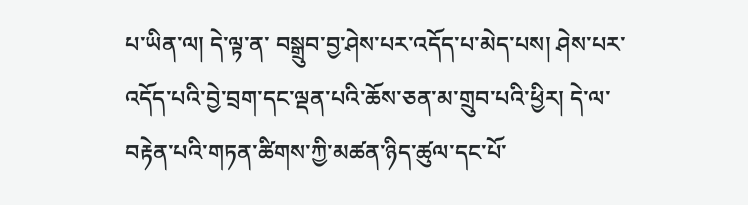པ་ཡིན་ལ། དེ་ལྟ་ན་ བསྒྲུབ་བྱ་ཤེས་པར་འདོད་པ་མེད་པས། ཤེས་པར་འདོད་པའི་བྱེ་བྲག་དང་ལྡན་པའི་ཆོས་ཅན་མ་གྲུབ་པའི་ཕྱིར། དེ་ལ་བརྟེན་པའི་གཏན་ཚིགས་ཀྱི་མཚན་ཉིད་ཚུལ་དང་པོ་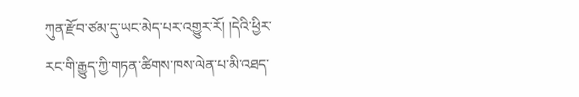ཀུན་རྫོབ་ཙམ་དུ་ཡང་མེད་པར་འགྱུར་རོ། །དེའི་ཕྱིར་རང་གི་རྒྱུད་ཀྱི་གཏན་ཚིགས་ཁས་ལེན་པ་མི་འཐད་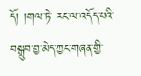དོ། །གལ་ཏེ་ རང་ལ་འདོད་པའི་བསྒྲུབ་བྱ་མེད་ཀྱང་གཞན་གྱི་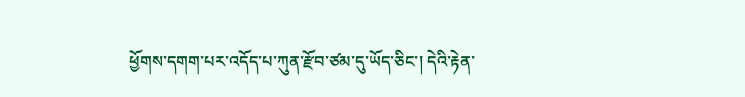ཕྱོགས་དགག་པར་འདོད་པ་ཀུན་རྫོབ་ཙམ་དུ་ཡོད་ཅིང་། དེའི་རྟེན་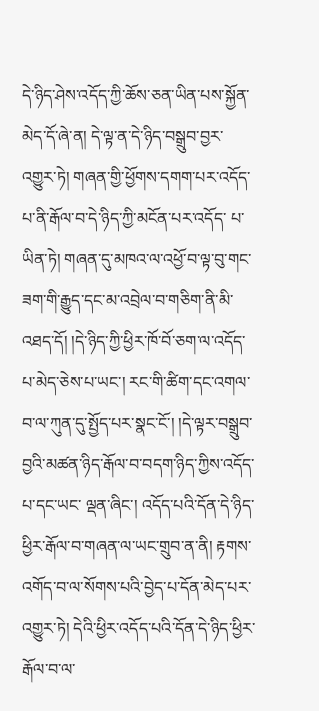དེ་ཉིད་ཤེས་འདོད་ཀྱི་ཆོས་ཅན་ཡིན་པས་སྐྱོན་མེད་དོ་ཞེ་ན། དེ་ལྟ་ན་དེ་ཉིད་བསྒྲུབ་བྱར་འགྱུར་ཏེ། གཞན་གྱི་ཕྱོགས་དགག་པར་འདོད་པ་ནི་རྒོལ་བ་དེ་ཉིད་ཀྱི་མངོན་པར་འདོད་ པ་ཡིན་ཏེ། གཞན་དུ་མཁའ་ལ་འཕྱོ་བ་ལྟ་བུ་གང་ཟག་གི་རྒྱུད་དང་མ་འབྲེལ་བ་གཅིག་ནི་མི་འཐད་དོ། །དེ་ཉིད་ཀྱི་ཕྱིར་ཁོ་བོ་ཅག་ལ་འདོད་པ་མེད་ཅེས་པ་ཡང་། རང་གི་ཚིག་དང་འགལ་བ་ལ་ཀུན་དུ་སྤྱོད་པར་སྣང་ངོ་། །དེ་ལྟར་བསྒྲུབ་བྱའི་མཚན་ཉིད་རྒོལ་བ་བདག་ཉིད་ཀྱིས་འདོད་པ་དང་ཡང་ ལྡན་ཞིང་། འདོད་པའི་དོན་དེ་ཉིད་ཕྱིར་རྒོལ་བ་གཞན་ལ་ཡང་གྲུབ་ན་ནི། རྟགས་འགོད་བ་ལ་སོགས་པའི་བྱེད་པ་དོན་མེད་པར་འགྱུར་ཏེ། དེའི་ཕྱིར་འདོད་པའི་དོན་དེ་ཉིད་ཕྱིར་རྒོལ་བ་ལ་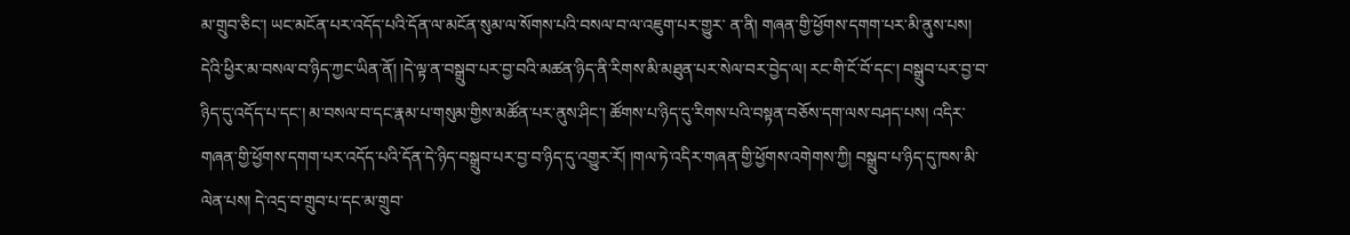མ་གྲུབ་ཅིང་། ཡང་མངོན་པར་འདོད་པའི་དོན་ལ་མངོན་སུམ་ལ་སོགས་པའི་བསལ་བ་ལ་འཇུག་པར་གྱུར་ ན་ནི། གཞན་གྱི་ཕྱོགས་དགག་པར་མི་ནུས་པས། དེའི་ཕྱིར་མ་བསལ་བ་ཉིད་ཀྱང་ཡིན་ནོ། །དེ་ལྟ་ན་བསྒྲུབ་པར་བྱ་བའི་མཚན་ཉིད་ནི་རིགས་མི་མཐུན་པར་སེལ་བར་བྱེད་ལ། རང་གི་ངོ་བོ་དང་། བསྒྲུབ་པར་བྱ་བ་ཉིད་དུ་འདོད་པ་དང་། མ་བསལ་བ་དང་རྣམ་པ་གསུམ་གྱིས་མཚོན་པར་ནུས་ཤིང་། ཚོགས་པ་ཉིད་དུ་རིགས་པའི་བསྟན་བཅོས་དག་ལས་བཤད་པས། འདིར་གཞན་གྱི་ཕྱོགས་དགག་པར་འདོད་པའི་དོན་དེ་ཉིད་བསྒྲུབ་པར་བྱ་བ་ཉིད་དུ་འགྱུར་རོ། །གལ་ཏེ་འདིར་གཞན་གྱི་ཕྱོགས་འགེགས་ཀྱི། བསྒྲུབ་པ་ཉིད་དུ་ཁས་མི་ལེན་པས། དེ་འདྲ་བ་གྲུབ་པ་དང་མ་གྲུབ་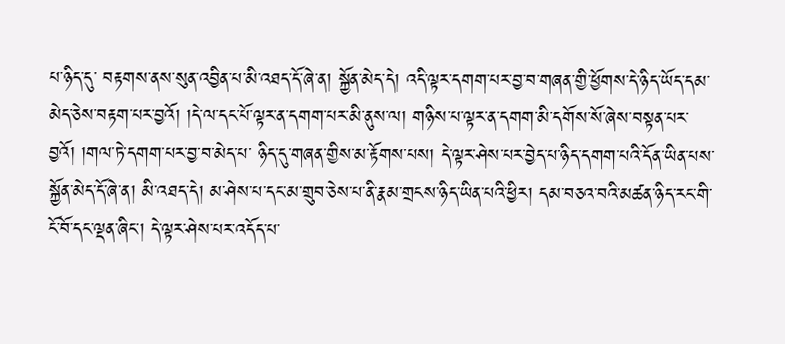པ་ཉིད་དུ་ བརྟགས་ནས་སུན་འབྱིན་པ་མི་འཐད་དོ་ཞེ་ན། སྐྱོན་མེད་དེ། འདི་ལྟར་དགག་པར་བྱ་བ་གཞན་གྱི་ཕྱོགས་དེ་ཉིད་ཡོད་དམ་མེད་ཅེས་བརྟག་པར་བྱའོ། །དེ་ལ་དང་པོ་ལྟར་ན་དགག་པར་མི་ནུས་ལ། གཉིས་པ་ལྟར་ན་དགག་མི་དགོས་སོ་ཞེས་བསྟན་པར་བྱའོ། །གལ་ཏེ་དགག་པར་བྱ་བ་མེད་པ་ ཉིད་དུ་གཞན་གྱིས་མ་རྟོགས་པས། དེ་ལྟར་ཤེས་པར་བྱེད་པ་ཉིད་དགག་པའི་དོན་ཡིན་པས་སྐྱོན་མེད་དོ་ཞེ་ན། མི་འཐད་དེ། མ་ཤེས་པ་དང་མ་གྲུབ་ཅེས་པ་ནི་རྣམ་གྲངས་ཉིད་ཡིན་པའི་ཕྱིར། དམ་བཅའ་བའི་མཚན་ཉིད་རང་གི་ངོ་བོ་དང་ལྡན་ཞིང་། དེ་ལྟར་ཤེས་པར་འདོད་པ་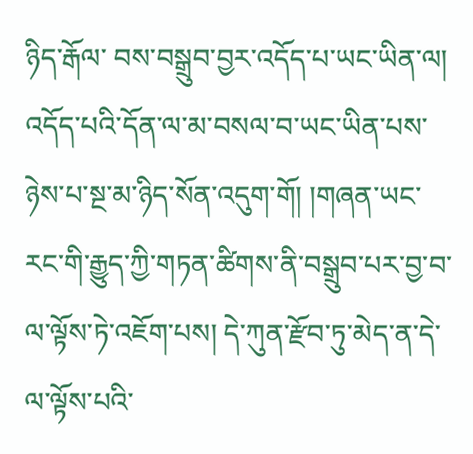ཉིད་རྒོལ་ བས་བསྒྲུབ་བྱར་འདོད་པ་ཡང་ཡིན་ལ། འདོད་པའི་དོན་ལ་མ་བསལ་བ་ཡང་ཡིན་པས་ཉེས་པ་སྔ་མ་ཉིད་སོན་འདུག་གོ། །གཞན་ཡང་རང་གི་རྒྱུད་ཀྱི་གཏན་ཚིགས་ནི་བསྒྲུབ་པར་བྱ་བ་ལ་ལྟོས་ཏེ་འཇོག་པས། དེ་ཀུན་རྫོབ་ཏུ་མེད་ན་དེ་ལ་ལྟོས་པའི་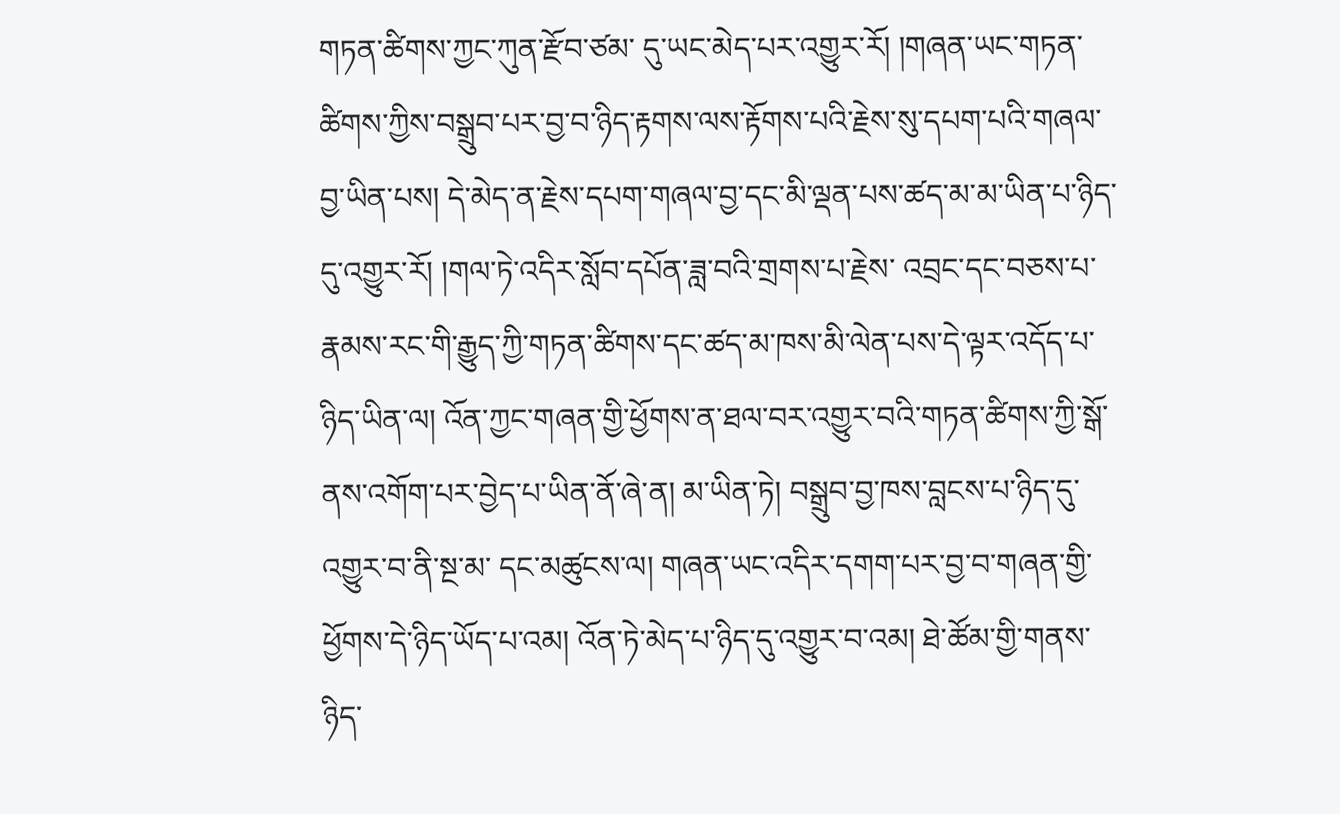གཏན་ཚིགས་ཀྱང་ཀུན་རྫོབ་ཙམ་ དུ་ཡང་མེད་པར་འགྱུར་རོ། །གཞན་ཡང་གཏན་ཚིགས་ཀྱིས་བསྒྲུབ་པར་བྱ་བ་ཉིད་རྟགས་ལས་རྟོགས་པའི་རྗེས་སུ་དཔག་པའི་གཞལ་བྱ་ཡིན་པས། དེ་མེད་ན་རྗེས་དཔག་གཞལ་བྱ་དང་མི་ལྡན་པས་ཚད་མ་མ་ཡིན་པ་ཉིད་དུ་འགྱུར་རོ། །གལ་ཏེ་འདིར་སློབ་དཔོན་ཟླ་བའི་གྲགས་པ་རྗེས་ འབྲང་དང་བཅས་པ་རྣམས་རང་གི་རྒྱུད་ཀྱི་གཏན་ཚིགས་དང་ཚད་མ་ཁས་མི་ལེན་པས་དེ་ལྟར་འདོད་པ་ཉིད་ཡིན་ལ། འོན་ཀྱང་གཞན་གྱི་ཕྱོགས་ན་ཐལ་བར་འགྱུར་བའི་གཏན་ཚིགས་ཀྱི་སྒོ་ནས་འགོག་པར་བྱེད་པ་ཡིན་ནོ་ཞེ་ན། མ་ཡིན་ཏེ། བསྒྲུབ་བྱ་ཁས་བླངས་པ་ཉིད་དུ་འགྱུར་བ་ནི་སྔ་མ་ དང་མཚུངས་ལ། གཞན་ཡང་འདིར་དགག་པར་བྱ་བ་གཞན་གྱི་ཕྱོགས་དེ་ཉིད་ཡོད་པ་འམ། འོན་ཏེ་མེད་པ་ཉིད་དུ་འགྱུར་བ་འམ། ཐེ་ཚོམ་གྱི་གནས་ཉིད་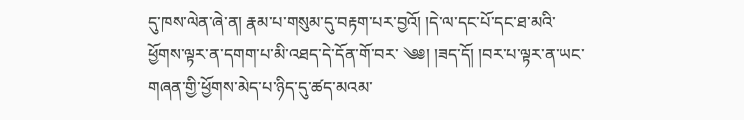དུ་ཁས་ལེན་ཞེ་ན། རྣམ་པ་གསུམ་དུ་བརྟག་པར་བྱའོ། །དེ་ལ་དང་པོ་དང་ཐ་མའི་ཕྱོགས་ལྟར་ན་དགག་པ་མི་འཐད་དེ་དོན་གོ་བར་ ༄༅། །ཟད་དོ། །བར་པ་ལྟར་ན་ཡང་གཞན་གྱི་ཕྱོགས་མེད་པ་ཉིད་དུ་ཚད་མའམ་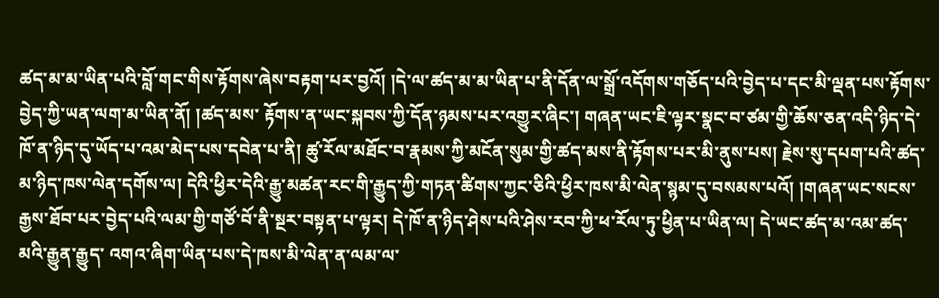ཚད་མ་མ་ཡིན་པའི་བློ་གང་གིས་རྟོགས་ཞེས་བརྟག་པར་བྱའོ། །དེ་ལ་ཚད་མ་མ་ཡིན་པ་ནི་དོན་ལ་སྒྲོ་འདོགས་གཅོད་པའི་བྱེད་པ་དང་མི་ལྡན་པས་རྟོགས་བྱེད་ཀྱི་ཡན་ལག་མ་ཡིན་ནོ། །ཚད་མས་ རྟོགས་ན་ཡང་སྐབས་ཀྱི་དོན་ཉམས་པར་འགྱུར་ཞིང་། གཞན་ཡང་ཇི་ལྟར་སྣང་བ་ཙམ་གྱི་ཆོས་ཅན་འདི་ཉིད་དེ་ཁོ་ན་ཉིད་དུ་ཡོད་པ་འམ་མེད་པས་དབེན་པ་ནི། ཚུ་རོལ་མཐོང་བ་རྣམས་ཀྱི་མངོན་སུམ་གྱི་ཚད་མས་ནི་རྟོགས་པར་མི་ནུས་པས། རྗེས་སུ་དཔག་པའི་ཚད་མ་ཉིད་ཁས་ལེན་དགོས་ལ། དེའི་ཕྱིར་དེའི་རྒྱུ་མཚན་རང་གི་རྒྱུད་ཀྱི་གཏན་ཚིགས་ཀྱང་ཅིའི་ཕྱིར་ཁས་མི་ལེན་སྙམ་དུ་བསམས་པའོ། །གཞན་ཡང་སངས་རྒྱས་ཐོབ་པར་བྱེད་པའི་ལམ་གྱི་གཙོ་བོ་ནི་སྔར་བསྟན་པ་ལྟར། དེ་ཁོ་ན་ཉིད་ཤེས་པའི་ཤེས་རབ་ཀྱི་ཕ་རོལ་ཏུ་ཕྱིན་པ་ཡིན་ལ། དེ་ཡང་ཚད་མ་འམ་ཚད་མའི་རྒྱུན་རྒྱུད་ འགའ་ཞིག་ཡིན་པས་དེ་ཁས་མི་ལེན་ན་ལམ་ལ་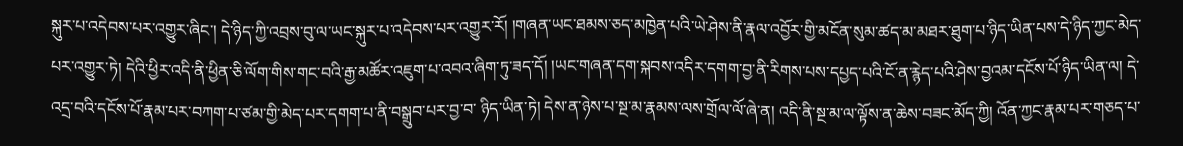སྐུར་པ་འདེབས་པར་འགྱུར་ཞིང་། དེ་ཉིད་ཀྱི་འབྲས་བུ་ལ་ཡང་སྐུར་པ་འདེབས་པར་འགྱུར་རོ། །གཞན་ཡང་ཐམས་ཅད་མཁྱེན་པའི་ཡེ་ཤེས་ནི་རྣལ་འབྱོར་གྱི་མངོན་སུམ་ཚད་མ་མཐར་ཐུག་པ་ཉིད་ཡིན་པས་དེ་ཉིད་ཀྱང་མེད་པར་འགྱུར་ཏེ། དེའི་ཕྱིར་འདི་ནི་ཕྱིན་ཅི་ལོག་གིས་གང་བའི་རྒྱ་མཚོར་འཇུག་པ་འབའ་ཞིག་ཏུ་ཟད་དོ། །ཡང་གཞན་དག་སྐབས་འདིར་དགག་བྱ་ནི་རིགས་པས་དཔྱད་པའི་ངོ་ན་རྙེད་པའི་ཤེས་བྱའམ་དངོས་པོ་ཉིད་ཡིན་ལ། དེ་འདྲ་བའི་དངོས་པོ་རྣམ་པར་བཀག་པ་ཙམ་གྱི་མེད་པར་དགག་པ་ནི་བསྒྲུབ་པར་བྱ་བ་ ཉིད་ཡིན་ཏེ། དེས་ན་ཉེས་པ་སྔ་མ་རྣམས་ལས་གྲོལ་ལོ་ཞེ་ན། འདི་ནི་སྔ་མ་ལ་ལྟོས་ན་ཆེས་བཟང་མོད་ཀྱི། འོན་ཀྱང་རྣམ་པར་གཅད་པ་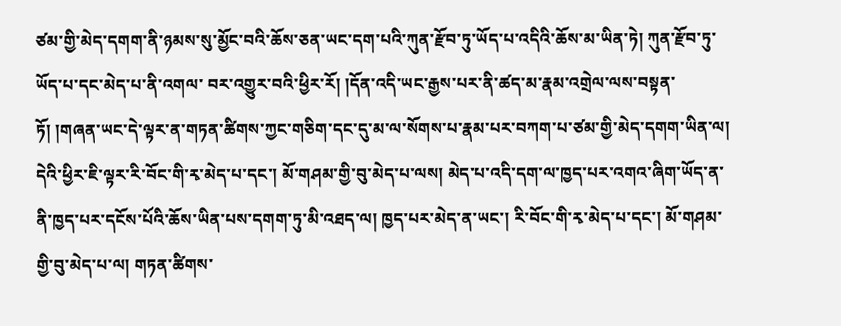ཙམ་གྱི་མེད་དགག་ནི་ཉམས་སུ་མྱོང་བའི་ཆོས་ཅན་ཡང་དག་པའི་ཀུན་རྫོབ་ཏུ་ཡོད་པ་འདིའི་ཆོས་མ་ཡིན་ཏེ། ཀུན་རྫོབ་ཏུ་ཡོད་པ་དང་མེད་པ་ནི་འགལ་ བར་འགྱུར་བའི་ཕྱིར་རོ། །དོན་འདི་ཡང་རྒྱས་པར་ནི་ཚད་མ་རྣམ་འགྲེལ་ལས་བསྟན་ཏོ། །གཞན་ཡང་དེ་ལྟར་ན་གཏན་ཚིགས་ཀྱང་གཅིག་དང་དུ་མ་ལ་སོགས་པ་རྣམ་པར་བཀག་པ་ཙམ་གྱི་མེད་དགག་ཡིན་ལ། དེའི་ཕྱིར་ཇི་ལྟར་རི་བོང་གི་རྭ་མེད་པ་དང་། མོ་གཤམ་གྱི་བུ་མེད་པ་ལས། མེད་པ་འདི་དག་ལ་ཁྱད་པར་འགའ་ཞིག་ཡོད་ན་ནི་ཁྱད་པར་དངོས་པོའི་ཆོས་ཡིན་པས་དགག་ཏུ་མི་འཐད་ལ། ཁྱད་པར་མེད་ན་ཡང་། རི་བོང་གི་རྭ་མེད་པ་དང་། མོ་གཤམ་གྱི་བུ་མེད་པ་ལ། གཏན་ཚིགས་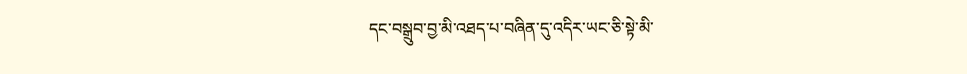དང་བསྒྲུབ་བྱ་མི་འཐད་པ་བཞིན་དུ་འདིར་ཡང་ཅི་སྟེ་མི་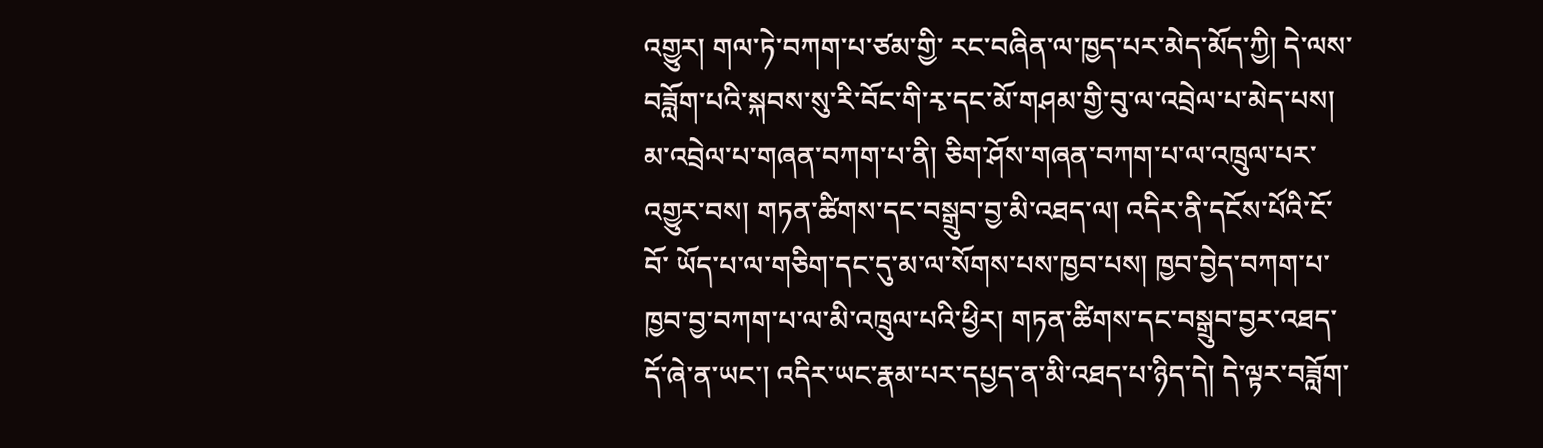འགྱུར། གལ་ཏེ་བཀག་པ་ཙམ་གྱི་ རང་བཞིན་ལ་ཁྱད་པར་མེད་མོད་ཀྱི། དེ་ལས་བཟློག་པའི་སྐབས་སུ་རི་བོང་གི་རྭ་དང་མོ་གཤམ་གྱི་བུ་ལ་འབྲེལ་པ་མེད་པས། མ་འབྲེལ་པ་གཞན་བཀག་པ་ནི། ཅིག་ཤོས་གཞན་བཀག་པ་ལ་འཁྲུལ་པར་འགྱུར་བས། གཏན་ཚིགས་དང་བསྒྲུབ་བྱ་མི་འཐད་ལ། འདིར་ནི་དངོས་པོའི་ངོ་བོ་ ཡོད་པ་ལ་གཅིག་དང་དུ་མ་ལ་སོགས་པས་ཁྱབ་པས། ཁྱབ་བྱེད་བཀག་པ་ཁྱབ་བྱ་བཀག་པ་ལ་མི་འཁྲུལ་པའི་ཕྱིར། གཏན་ཚིགས་དང་བསྒྲུབ་བྱར་འཐད་དོ་ཞེ་ན་ཡང་། འདིར་ཡང་རྣམ་པར་དཔྱད་ན་མི་འཐད་པ་ཉིད་དེ། དེ་ལྟར་བཟློག་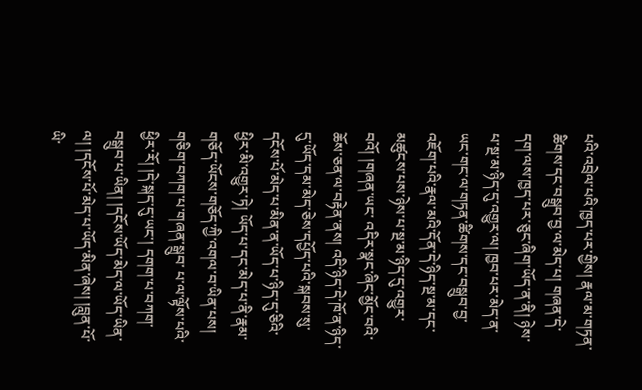པའི་འབྲེལ་པའི་ཁྱད་པར་གྱིས། རྣལ་མ་གཏན་ ཚིགས་དང་བསྒྲུབ་བྱ་ལ་མེད་པ། གཞན་དེ་དག་ལས་ཁྱད་པར་ཅུང་ཞིག་ཡོད་ན་ནི། ཉེས་པ་སྔ་མ་ཉིད་དུ་འགྱུར་ལ། ཁྱབ་པར་མེད་ན་ཡང་གང་ལ་གཏན་ཚིགས་དང་བསྒྲུབ་བྱ་འཇོག་པའི་རྣལ་མའི་དོན་དེ་ཉིད་སྔ་མ་དང་མཚུངས་པས་ཉེས་པ་སྔ་མ་ཉིད་དུ་འགྱུར་བའོ། །གཞན་ཡང་ འདིར་སྣང་ཞིང་མྱོང་བའི་ཆོས་ཅན་ལ་བརྟེན་ནས། འདི་ཉིད་དེ་ཁོ་ན་ཉིད་དུ་ཡོད་དམ་མེད་ཅེས་དཔྱོད་པའི་སྐབས་སུ་དངོས་པོ་མེད་པ་མིན་ན་ཡོད་པ་ཉིད་དུ་ཅིའི་ཕྱིར་མི་འགྱུར་ཏེ། ཡོད་པ་དང་མེད་པ་ནི་རྣམ་གཅོད་ཡོངས་གཅོད་ཀྱི་འགལ་བ་ཡིན་པས། གཅིག་བཀག་པ་གཞན་སྒྲུབ་ པ་ལ་ལྟོས་པའི་ཕྱིར་རོ། །དེ་སྐད་དུ་ཡང་། དགག་པ་བཀག་བསྒྲུབ་པ་ཡིན། །དངོས་ཡོད་མེད་ལ་ཡོད་ཡིན་ལ། །དངོས་པོ་མེད་པ་ཡོད་མིན་ཞེས། །བླུན་པོ་ཡི་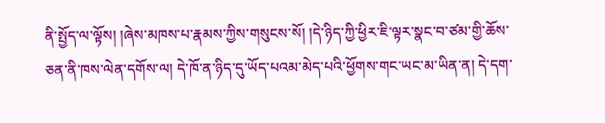ནི་སྤྱོད་ལ་ལྟོས། །ཞེས་མཁས་པ་རྣམས་ཀྱིས་གསུངས་སོ། །དེ་ཉིད་ཀྱི་ཕྱིར་ཇི་ལྟར་སྣང་བ་ཙམ་གྱི་ཆོས་ཅན་ནི་ཁས་ལེན་དགོས་ལ། དེ་ཁོ་ན་ཉིད་དུ་ཡོད་པའམ་མེད་པའི་ཕྱོགས་གང་ཡང་མ་ཡིན་ན། དེ་དག་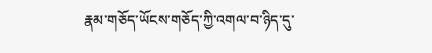རྣམ་གཅོད་ཡོངས་གཅོད་ཀྱི་འགལ་བ་ཉིད་དུ་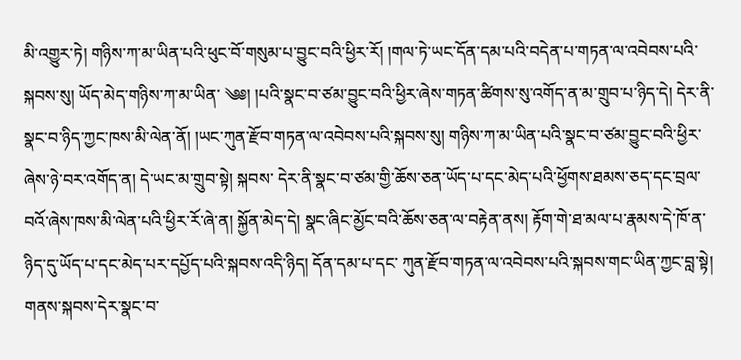མི་འགྱུར་ཏེ། གཉིས་ཀ་མ་ཡིན་པའི་ཕུང་བོ་གསུམ་པ་བྱུང་བའི་ཕྱིར་རོ། །གལ་ཏེ་ཡང་དོན་དམ་པའི་བདེན་པ་གཏན་ལ་འབེབས་པའི་སྐབས་སུ། ཡོད་མེད་གཉིས་ཀ་མ་ཡིན་ ༄༅། །པའི་སྣང་བ་ཙམ་བྱུང་བའི་ཕྱིར་ཞེས་གཏན་ཚིགས་སུ་འགོད་ན་མ་གྲུབ་པ་ཉིད་དེ། དེར་ནི་སྣང་བ་ཉིད་ཀྱང་ཁས་མི་ལེན་ནོ། །ཡང་ཀུན་རྫོབ་གཏན་ལ་འབེབས་པའི་སྐབས་སུ། གཉིས་ཀ་མ་ཡིན་པའི་སྣང་བ་ཙམ་བྱུང་བའི་ཕྱིར་ཞེས་ཉེ་བར་འགོད་ན། དེ་ཡང་མ་གྲུབ་སྟེ། སྐབས་ དེར་ནི་སྣང་བ་ཙམ་གྱི་ཆོས་ཅན་ཡོད་པ་དང་མེད་པའི་ཕྱོགས་ཐམས་ཅད་དང་བྲལ་བའོ་ཞེས་ཁས་མི་ལེན་པའི་ཕྱིར་རོ་ཞེ་ན། སྐྱོན་མེད་དེ། སྣང་ཞིང་མྱོང་བའི་ཆོས་ཅན་ལ་བརྟེན་ནས། རྟོག་གེ་ཐ་མལ་པ་རྣམས་དེ་ཁོ་ན་ཉིད་དུ་ཡོད་པ་དང་མེད་པར་དཔྱོད་པའི་སྐབས་འདི་ཉིད། དོན་དམ་པ་དང་ ཀུན་རྫོབ་གཏན་ལ་འབེབས་པའི་སྐབས་གང་ཡིན་ཀྱང་བླ་སྟེ། གནས་སྐབས་དེར་སྣང་བ་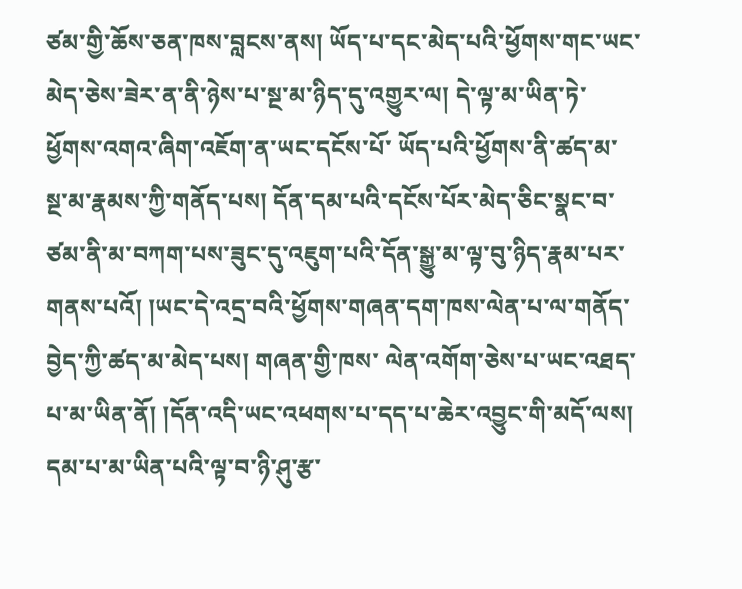ཙམ་གྱི་ཆོས་ཅན་ཁས་བླངས་ནས། ཡོད་པ་དང་མེད་པའི་ཕྱོགས་གང་ཡང་མེད་ཅེས་ཟེར་ན་ནི་ཉེས་པ་སྔ་མ་ཉིད་དུ་འགྱུར་ལ། དེ་ལྟ་མ་ཡིན་ཏེ་ཕྱོགས་འགའ་ཞིག་འཇོག་ན་ཡང་དངོས་པོ་ ཡོད་པའི་ཕྱོགས་ནི་ཚད་མ་སྔ་མ་རྣམས་ཀྱི་གནོད་པས། དོན་དམ་པའི་དངོས་པོར་མེད་ཅིང་སྣང་བ་ཙམ་ནི་མ་བཀག་པས་ཟུང་དུ་འཇུག་པའི་དོན་སྒྱུ་མ་ལྟ་བུ་ཉིད་རྣམ་པར་གནས་པའོ། །ཡང་དེ་འདྲ་བའི་ཕྱོགས་གཞན་དག་ཁས་ལེན་པ་ལ་གནོད་བྱེད་ཀྱི་ཚད་མ་མེད་པས། གཞན་གྱི་ཁས་ ལེན་འགོག་ཅེས་པ་ཡང་འཐད་པ་མ་ཡིན་ནོ། །དོན་འདི་ཡང་འཕགས་པ་དད་པ་ཆེར་འབྱུང་གི་མདོ་ལས། དམ་པ་མ་ཡིན་པའི་ལྟ་བ་ཉི་ཤུ་རྩ་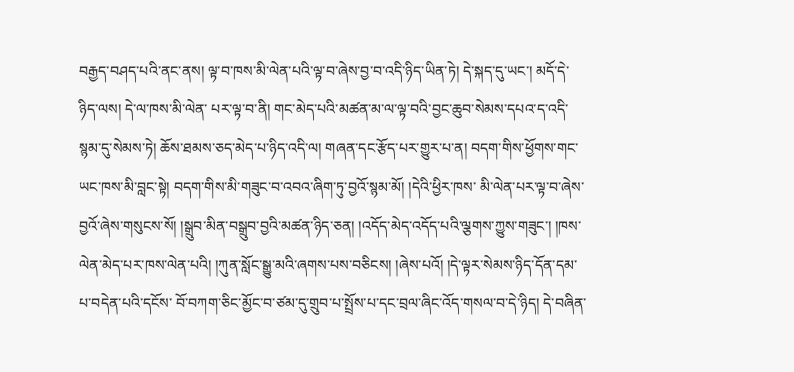བརྒྱད་བཤད་པའི་ནང་ནས། ལྟ་བ་ཁས་མི་ལེན་པའི་ལྟ་བ་ཞེས་བྱ་བ་འདི་ཉིད་ཡིན་ཏེ། དེ་སྐད་དུ་ཡང་། མདོ་དེ་ཉིད་ལས། དེ་ལ་ཁས་མི་ལེན་ པར་ལྟ་བ་ནི། གང་མེད་པའི་མཚན་མ་ལ་ལྟ་བའི་བྱང་ཆུབ་སེམས་དཔའ་ད་འདི་སྙམ་དུ་སེམས་ཏེ། ཆོས་ཐམས་ཅད་མེད་པ་ཉིད་འདི་ལ། གཞན་དང་རྩོད་པར་གྱུར་པ་ན། བདག་གིས་ཕྱོགས་གང་ཡང་ཁས་མི་བླང་སྟེ། བདག་གིས་མི་གཟུང་བ་འབའ་ཞིག་ཏུ་བྱའོ་སྙམ་མོ། །དེའི་ཕྱིར་ཁས་ མི་ལེན་པར་ལྟ་བ་ཞེས་བྱའོ་ཞེས་གསུངས་སོ། །སྒྲུབ་མིན་བསྒྲུབ་བྱའི་མཚན་ཉིད་ཅན། །འདོད་མེད་འདོད་པའི་ལྕགས་ཀྱུས་གཟུང་། །ཁས་ལེན་མེད་པར་ཁས་ལེན་པའི། །ཀུན་སློང་སྒྱུ་མའི་ཞགས་པས་བཅིངས། །ཞེས་པའོ། །དེ་ལྟར་སེམས་ཉིད་དོན་དམ་པ་བདེན་པའི་དངོས་ བོ་བཀག་ཅིང་མྱོང་བ་ཙམ་དུ་གྲུབ་པ་སྤྲོས་པ་དང་བྲལ་ཞིང་འོད་གསལ་བ་དེ་ཉིད། དེ་བཞིན་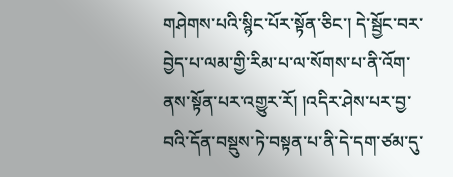གཤེགས་པའི་སྙིང་པོར་སྟོན་ཅིང་། དེ་སྦྱོང་བར་བྱེད་པ་ལམ་གྱི་རིམ་པ་ལ་སོགས་པ་ནི་འོག་ནས་སྟོན་པར་འགྱུར་རོ། །འདིར་ཤེས་པར་བྱ་བའི་དོན་བསྡུས་ཏེ་བསྟན་པ་ནི་དེ་དག་ཙམ་དུ་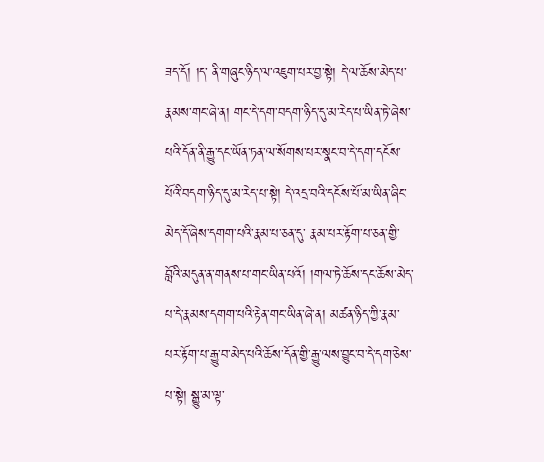ཟད་དོ། །ད་ ནི་གཞུང་ཉིད་ལ་འཇུག་པར་བྱ་སྟེ། དེ་ལ་ཆོས་མེད་པ་རྣམས་གང་ཞེ་ན། གང་དེ་དག་བདག་ཉིད་དུ་མ་རེད་པ་ཡིན་ཏེ་ཞེས་པའི་དོན་ནི་རྒྱུ་དང་ཡོན་ཏན་ལ་སོགས་པར་སྣང་བ་དེ་དག་དངོས་པོའི་བདག་ཉིད་དུ་མ་རེད་པ་སྟེ། དེ་འདྲ་བའི་དངོས་པོ་མ་ཡིན་ཞིང་མེད་དོ་ཞེས་དགག་པའི་རྣམ་པ་ཅན་དུ་ རྣམ་པར་རྟོག་པ་ཅན་གྱི་བློའི་མདུན་ན་གནས་པ་གང་ཡིན་པའོ། །གལ་ཏེ་ཆོས་དང་ཆོས་མེད་པ་དེ་རྣམས་དགག་པའི་རྟེན་གང་ཡིན་ཞེ་ན། མཚན་ཉིད་ཀྱི་རྣམ་པར་རྟོག་པ་རྒྱུ་བ་མེད་པའི་ཆོས་དོན་གྱི་རྒྱུ་ལས་བྱུང་བ་དེ་དག་ཅེས་པ་སྟེ། སྒྱུ་མ་ལྟ་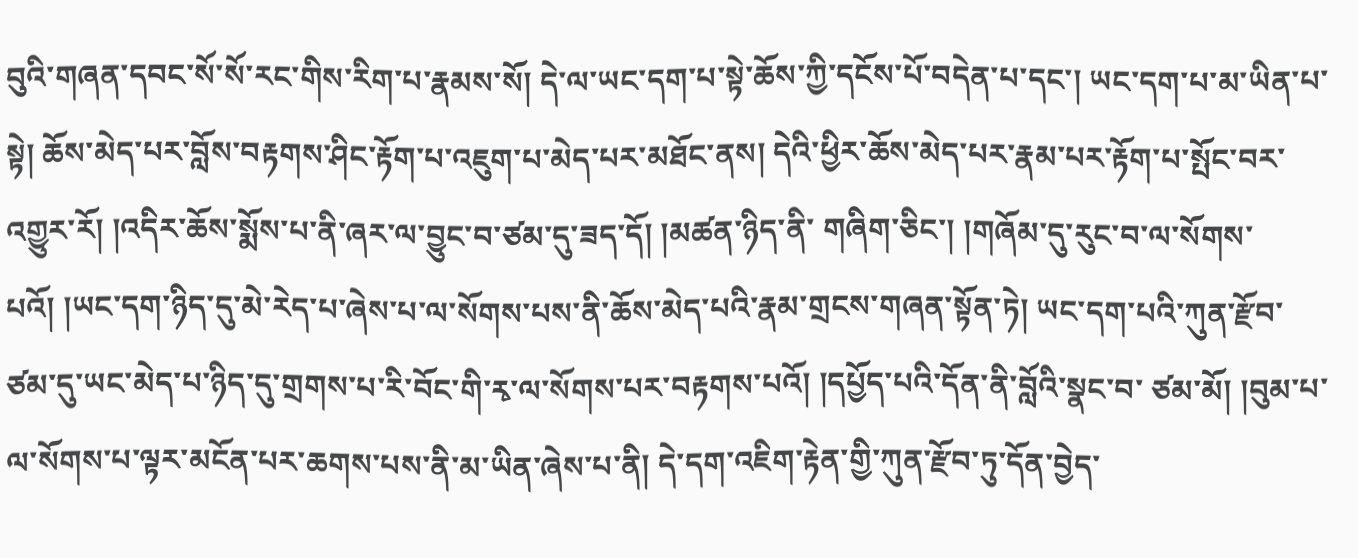བུའི་གཞན་དབང་སོ་སོ་རང་གིས་རིག་པ་རྣམས་སོ། དེ་ལ་ཡང་དག་པ་སྟེ་ཆོས་ཀྱི་དངོས་པོ་བདེན་པ་དང་། ཡང་དག་པ་མ་ཡིན་པ་སྟེ། ཆོས་མེད་པར་བློས་བརྟགས་ཤིང་རྟོག་པ་འཇུག་པ་མེད་པར་མཐོང་ནས། དེའི་ཕྱིར་ཆོས་མེད་པར་རྣམ་པར་རྟོག་པ་སྤོང་བར་འགྱུར་རོ། །འདིར་ཆོས་སྨོས་པ་ནི་ཞར་ལ་བྱུང་བ་ཙམ་དུ་ཟད་དོ། །མཚན་ཉིད་ནི་ གཞིག་ཅིང་། །གཞོམ་དུ་རུང་བ་ལ་སོགས་པའོ། །ཡང་དག་ཉིད་དུ་མེ་རེད་པ་ཞེས་པ་ལ་སོགས་པས་ནི་ཆོས་མེད་པའི་རྣམ་གྲངས་གཞན་སྟོན་ཏེ། ཡང་དག་པའི་ཀུན་རྫོབ་ཙམ་དུ་ཡང་མེད་པ་ཉིད་དུ་གྲགས་པ་རི་བོང་གི་རྭ་ལ་སོགས་པར་བརྟགས་པའོ། །དཔྱོད་པའི་དོན་ནི་བློའི་སྣང་བ་ ཙམ་མོ། །བུམ་པ་ལ་སོགས་པ་ལྟར་མངོན་པར་ཆགས་པས་ནི་མ་ཡིན་ཞེས་པ་ནི། དེ་དག་འཇིག་རྟེན་གྱི་ཀུན་རྫོབ་ཏུ་དོན་བྱེད་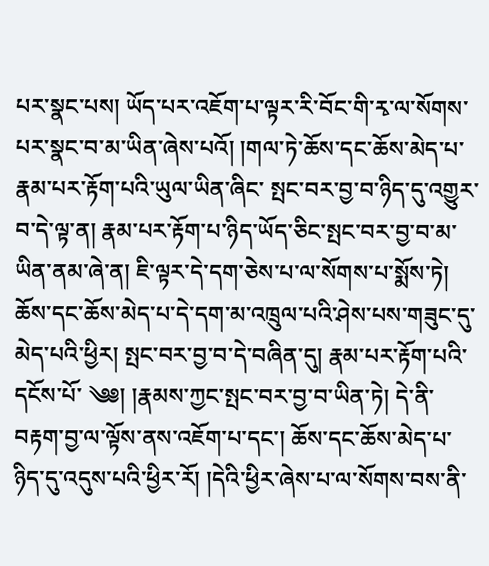པར་སྣང་པས། ཡོད་པར་འཇོག་པ་ལྟར་རི་བོང་གི་རྭ་ལ་སོགས་པར་སྣང་བ་མ་ཡིན་ཞེས་པའོ། །གལ་ཏེ་ཆོས་དང་ཆོས་མེད་པ་རྣམ་པར་རྟོག་པའི་ཡུལ་ཡིན་ཞིང་ སྤང་བར་བྱ་བ་ཉིད་དུ་འགྱུར་བ་དེ་ལྟ་ན། རྣམ་པར་རྟོག་པ་ཉིད་ཡོད་ཅིང་སྤང་བར་བྱ་བ་མ་ཡིན་ནམ་ཞེ་ན། ཇི་ལྟར་དེ་དག་ཅེས་པ་ལ་སོགས་པ་སྨོས་ཏེ། ཆོས་དང་ཆོས་མེད་པ་དེ་དག་མ་འཁྲུལ་པའི་ཤེས་པས་གཟུང་དུ་མེད་པའི་ཕྱིར། སྤང་བར་བྱ་བ་དེ་བཞིན་དུ། རྣམ་པར་རྟོག་པའི་དངོས་པོ་ ༄༅། །རྣམས་ཀྱང་སྤང་བར་བྱ་བ་ཡིན་ཏེ། དེ་ནི་བརྟག་བྱ་ལ་ལྟོས་ནས་འཇོག་པ་དང་། ཆོས་དང་ཆོས་མེད་པ་ཉིད་དུ་འདུས་པའི་ཕྱིར་རོ། །དེའི་ཕྱིར་ཞེས་པ་ལ་སོགས་བས་ནི་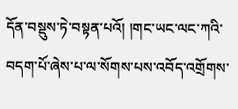དོན་བསྡུས་ཏེ་བསྟན་པའོ། །གང་ཡང་ལང་ཀའི་བདག་པོ་ཞེས་པ་ལ་སོགས་པས་འབོད་འགྲོགས་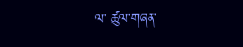ལ་ ཚུལ་གཞན་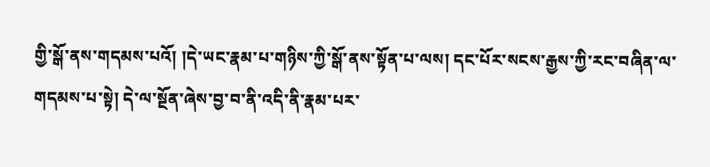གྱི་སྒོ་ནས་གདམས་པའོ། །དེ་ཡང་རྣམ་པ་གཉིས་ཀྱི་སྒོ་ནས་སྟོན་པ་ལས། དང་པོར་སངས་རྒྱས་ཀྱི་རང་བཞིན་ལ་གདམས་པ་སྟེ། དེ་ལ་སྔོན་ཞེས་བྱ་བ་ནི་འདི་ནི་རྣམ་པར་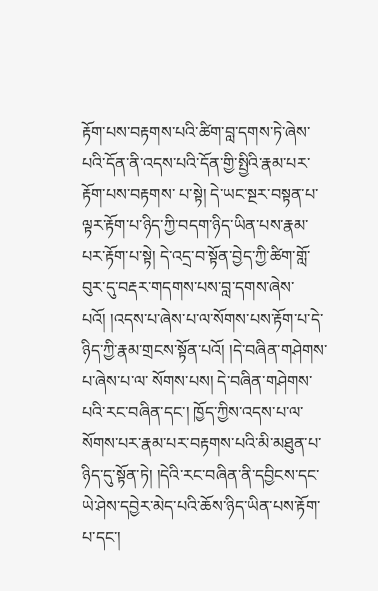རྟོག་པས་བརྟགས་པའི་ཚིག་བླ་དགས་ཏེ་ཞེས་པའི་དོན་ནི་འདས་པའི་དོན་གྱི་སྤྱིའི་རྣམ་པར་རྟོག་པས་བརྟགས་ པ་སྟེ། དེ་ཡང་སྔར་བསྟན་པ་ལྟར་རྟོག་པ་ཉིད་ཀྱི་བདག་ཉིད་ཡིན་པས་རྣམ་པར་རྟོག་པ་སྟེ། དེ་འདྲ་བ་སྟོན་བྱེད་ཀྱི་ཚིག་གློ་བུར་དུ་བརྡར་གདགས་པས་བླ་དགས་ཞེས་པའོ། །འདས་པ་ཞེས་པ་ལ་སོགས་པས་རྟོག་པ་དེ་ཉིད་ཀྱི་རྣམ་གྲངས་སྟོན་པའོ། །དེ་བཞིན་གཤེགས་པ་ཞེས་པ་ལ་ སོགས་པས། དེ་བཞིན་གཤེགས་པའི་རང་བཞིན་དང་། ཁྱོད་ཀྱིས་འདས་པ་ལ་སོགས་པར་རྣམ་པར་བརྟགས་པའི་མི་མཐུན་པ་ཉིད་དུ་སྟོན་ཏེ། །དེའི་རང་བཞིན་ནི་དབྱིངས་དང་ཡེ་ཤེས་དབྱེར་མེད་པའི་ཆོས་ཉིད་ཡིན་པས་རྟོག་པ་དང་།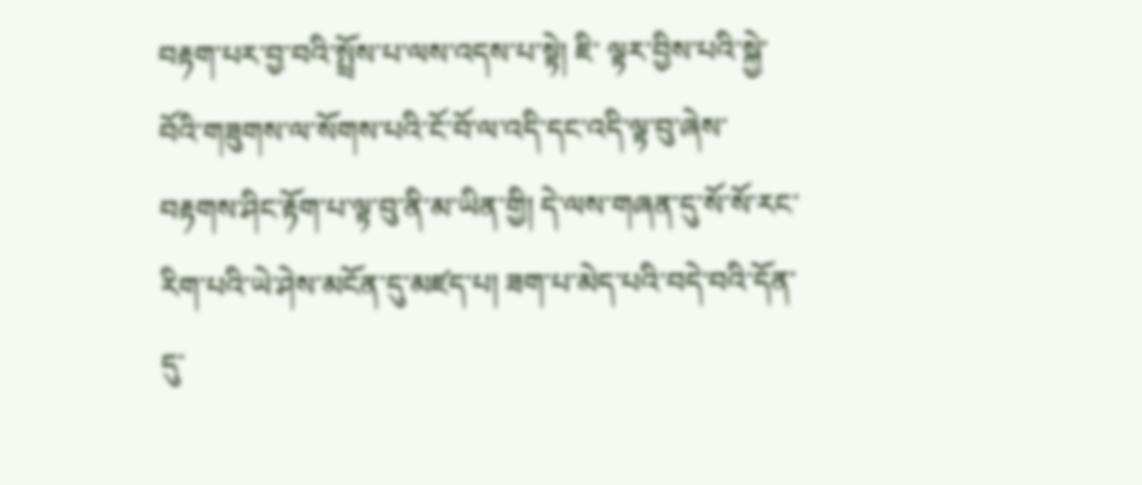བརྟག་པར་བྱ་བའི་སྤྲོས་པ་ལས་འདས་པ་སྟེ། ཇི་ ལྟར་བྱིས་པའི་སྐྱེ་བོའི་གཟུགས་ལ་སོགས་པའི་ངོ་བོ་ལ་འདི་དང་འདི་ལྟ་བུ་ཞེས་བརྟགས་ཤིང་རྟོག་པ་ལྟ་བུ་ནི་མ་ཡིན་གྱི། དེ་ལས་གཞན་དུ་སོ་སོ་རང་རིག་པའི་ཡེ་ཤེས་མངོན་དུ་མཛད་པ། ཟག་པ་མེད་པའི་བདེ་བའི་དོན་དུ་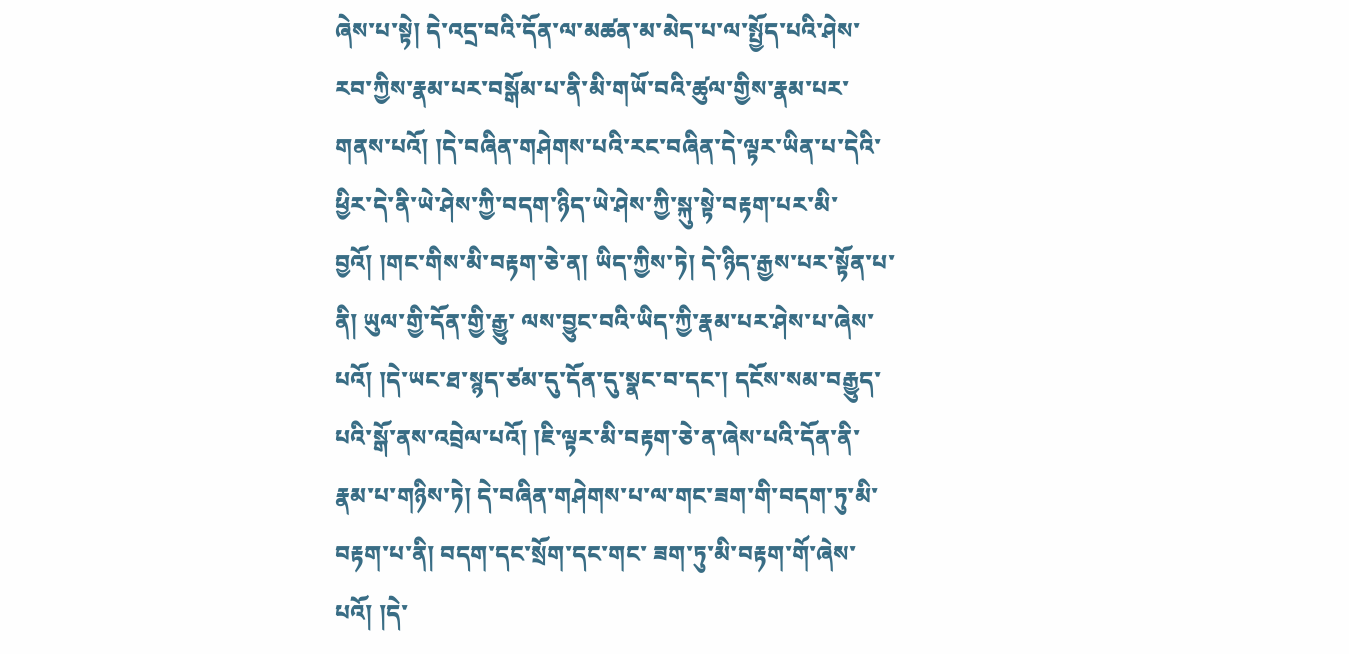ཞེས་པ་སྟེ། དེ་འདྲ་བའི་དོན་ལ་མཚན་མ་མེད་པ་ལ་སྤྱོད་པའི་ཤེས་ རབ་ཀྱིས་རྣམ་པར་བསྒོམ་པ་ནི་མི་གཡོ་བའི་ཚུལ་གྱིས་རྣམ་པར་གནས་པའོ། །དེ་བཞིན་གཤེགས་པའི་རང་བཞིན་དེ་ལྟར་ཡིན་པ་དེའི་ཕྱིར་དེ་ནི་ཡེ་ཤེས་ཀྱི་བདག་ཉིད་ཡེ་ཤེས་ཀྱི་སྐུ་སྟེ་བརྟག་པར་མི་བྱའོ། །གང་གིས་མི་བརྟག་ཅེ་ན། ཡིད་ཀྱིས་ཏེ། དེ་ཉིད་རྒྱས་པར་སྟོན་པ་ནི། ཡུལ་གྱི་དོན་གྱི་རྒྱུ་ ལས་བྱུང་བའི་ཡིད་ཀྱི་རྣམ་པར་ཤེས་པ་ཞེས་པའོ། །དེ་ཡང་ཐ་སྙད་ཙམ་དུ་དོན་དུ་སྣང་བ་དང་། དངོས་སམ་བརྒྱུད་པའི་སྒོ་ནས་འབྲེལ་པའོ། །ཇི་ལྟར་མི་བརྟག་ཅེ་ན་ཞེས་པའི་དོན་ནི་རྣམ་པ་གཉིས་ཏེ། དེ་བཞིན་གཤེགས་པ་ལ་གང་ཟག་གི་བདག་ཏུ་མི་བརྟག་པ་ནི། བདག་དང་སྲོག་དང་གང་ ཟག་ཏུ་མི་བརྟག་གོ་ཞེས་པའོ། །དེ་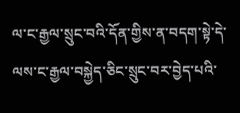ལ་ང་རྒྱལ་སྲུང་བའི་དོན་གྱིས་ན་བདག་སྟེ་དེ་ལས་ང་རྒྱལ་བསྐྱེད་ཅིང་སྲུང་བར་བྱེད་པའི་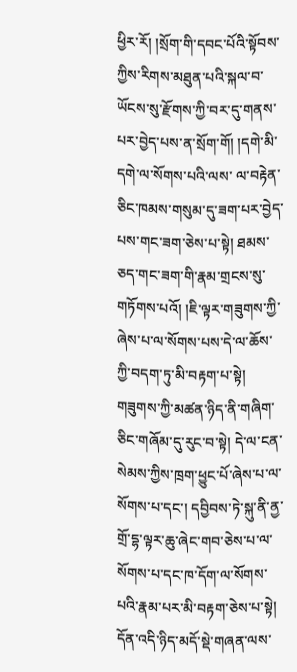ཕྱིར་རོ། །སྲོག་གི་དབང་པོའི་སྟོབས་ཀྱིས་རིགས་མཐུན་པའི་སྐལ་བ་ཡོངས་སུ་རྫོགས་ཀྱི་བར་དུ་གནས་པར་བྱེད་པས་ན་སྲོག་གོ། །དགེ་མི་དགེ་ལ་སོགས་པའི་ལས་ ལ་བརྟེན་ཅིང་ཁམས་གསུམ་དུ་ཟག་པར་བྱེད་པས་གང་ཟག་ཅེས་པ་སྟེ། ཐམས་ཅད་གང་ཟག་གི་རྣམ་གྲངས་སུ་གཏོགས་པའོ། །ཇི་ལྟར་གཟུགས་ཀྱི་ཞེས་པ་ལ་སོགས་པས་དེ་ལ་ཆོས་ཀྱི་བདག་ཏུ་མི་བརྟག་པ་སྟེ། གཟུགས་ཀྱི་མཚན་ཉིད་ནི་གཞིག་ཅིང་གཞོམ་དུ་རུང་བ་སྟེ། དེ་ལ་ངན་ སེམས་ཀྱིས་ཁྲག་ཕྱུང་པོ་ཞེས་པ་ལ་སོགས་པ་དང་། དབྱིབས་ཏེ་སྐུ་ནི་ནྱ་གྲོ་དྷ་ལྟར་ཆུ་ཞེང་གབ་ཅེས་པ་ལ་སོགས་པ་དང་ཁ་དོག་ལ་སོགས་པའི་རྣམ་པར་མི་བརྟག་ཅེས་པ་སྟེ། དོན་འདི་ཉིད་མདོ་སྡེ་གཞན་ལས་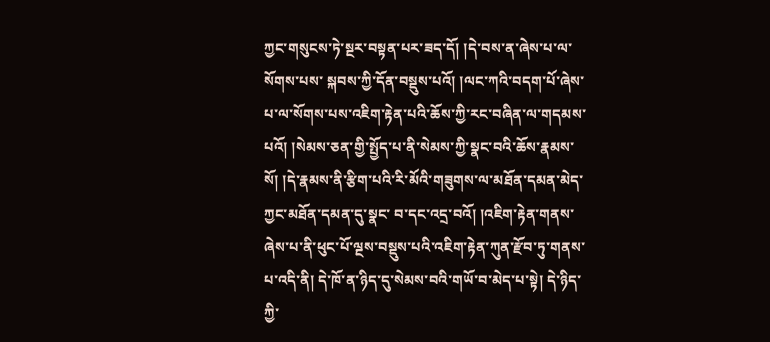ཀྱང་གསུངས་ཏེ་སྔར་བསྟན་པར་ཟད་དོ། །དེ་བས་ན་ཞེས་པ་ལ་སོགས་པས་ སྐབས་ཀྱི་དོན་བསྡུས་པའོ། །ལང་ཀའི་བདག་པོ་ཞེས་པ་ལ་སོགས་པས་འཇིག་རྟེན་པའི་ཆོས་ཀྱི་རང་བཞིན་ལ་གདམས་པའོ། །སེམས་ཅན་གྱི་སྤྱོད་པ་ནི་སེམས་ཀྱི་སྣང་བའི་ཆོས་རྣམས་སོ། །དེ་རྣམས་ནི་རྩིག་པའི་རི་མོའི་གཟུགས་ལ་མཐོན་དམན་མེད་ཀྱང་མཐོན་དམན་དུ་སྣང་ བ་དང་འདྲ་བའོ། །འཇིག་རྟེན་གནས་ཞེས་པ་ནི་ཕུང་པོ་ལྔས་བསྡུས་པའི་འཇིག་རྟེན་ཀུན་རྫོབ་ཏུ་གནས་པ་འདི་ནི། དེ་ཁོ་ན་ཉིད་དུ་སེམས་བའི་གཡོ་བ་མེད་པ་སྟེ། དེ་ཉིད་ཀྱི་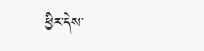ཕྱིར་དེས་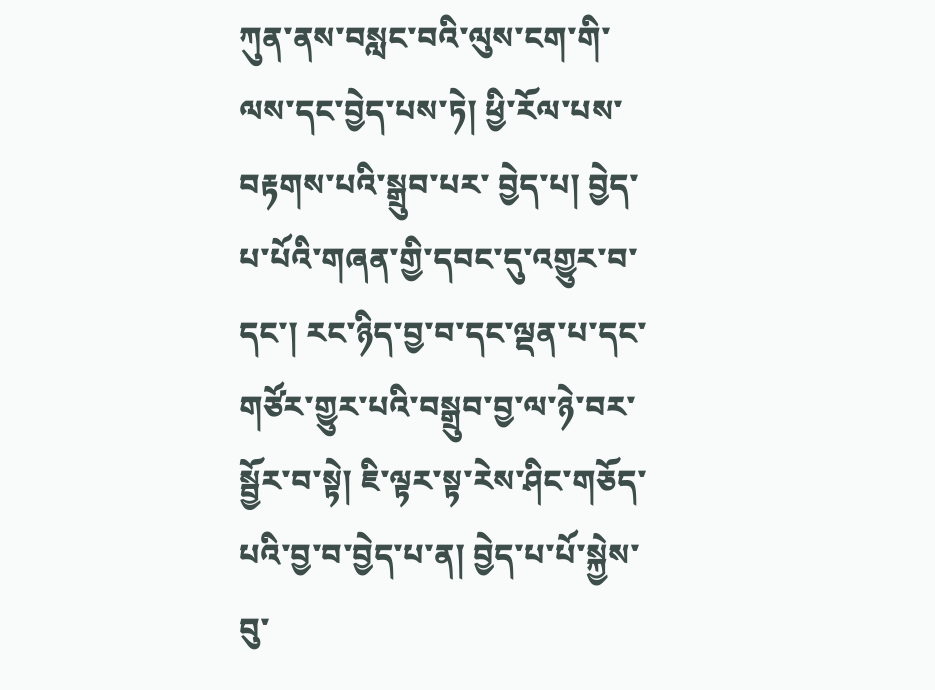ཀུན་ནས་བསླང་བའི་ལུས་ངག་གི་ལས་དང་བྱེད་པས་ཏེ། ཕྱི་རོལ་པས་བརྟགས་པའི་སྒྲུབ་པར་ བྱེད་པ། བྱེད་པ་པོའི་གཞན་གྱི་དབང་དུ་འགྱུར་བ་དང་། རང་ཉིད་བྱ་བ་དང་ལྡན་པ་དང་གཙོར་གྱུར་པའི་བསྒྲུབ་བྱ་ལ་ཉེ་བར་སྦྱོར་བ་སྟེ། ཇི་ལྟར་སྟ་རེས་ཤིང་གཅོད་པའི་བྱ་བ་བྱེད་པ་ན། བྱེད་པ་པོ་སྐྱེས་བུ་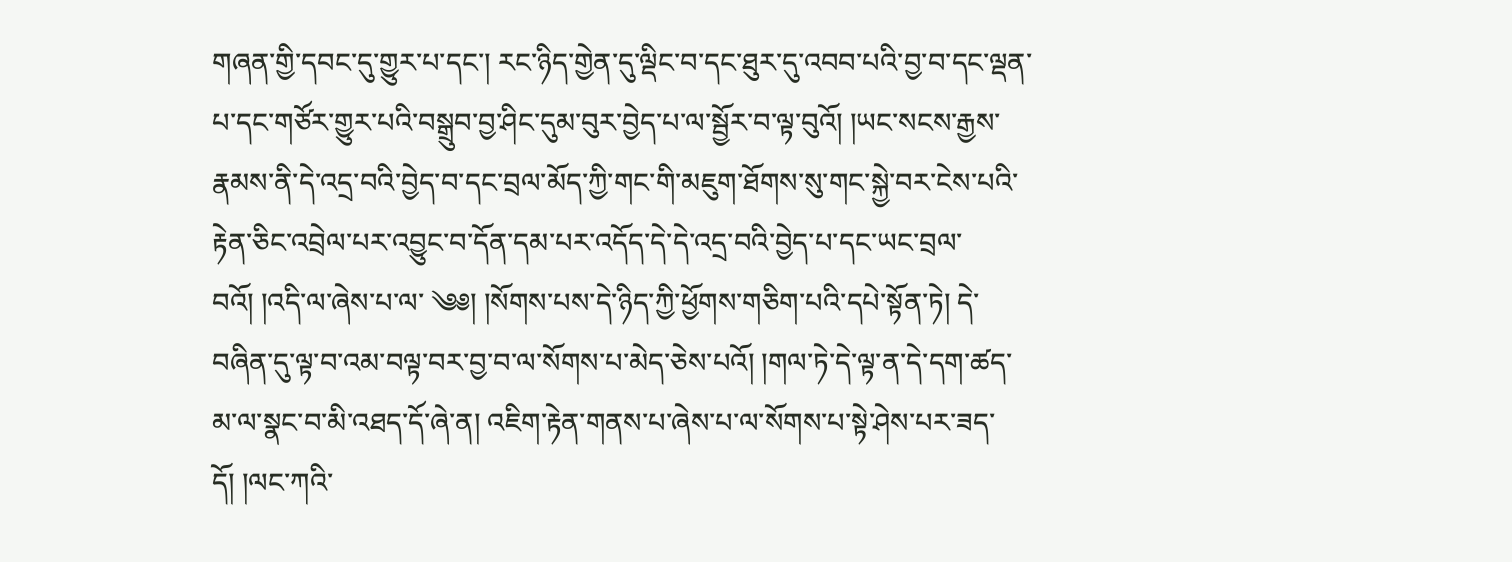གཞན་གྱི་དབང་དུ་གྱུར་པ་དང་། རང་ཉིད་གྱེན་དུ་ལྡིང་བ་དང་ཐུར་དུ་འབབ་པའི་བྱ་བ་དང་ལྡན་ པ་དང་གཙོར་གྱུར་པའི་བསྒྲུབ་བྱ་ཤིང་དུམ་བུར་བྱེད་པ་ལ་སྦྱོར་བ་ལྟ་བུའོ། །ཡང་སངས་རྒྱས་རྣམས་ནི་དེ་འདྲ་བའི་བྱེད་བ་དང་བྲལ་མོད་ཀྱི་གང་གི་མཇུག་ཐོགས་སུ་གང་སྐྱེ་བར་ངེས་པའི་རྟེན་ཅིང་འབྲེལ་པར་འབྱུང་བ་དོན་དམ་པར་འདོད་དེ་དེ་འདྲ་བའི་བྱེད་པ་དང་ཡང་བྲལ་བའོ། །འདི་ལ་ཞེས་པ་ལ་ ༄༅། །སོགས་པས་དེ་ཉིད་ཀྱི་ཕྱོགས་གཅིག་པའི་དཔེ་སྟོན་ཏེ། དེ་བཞིན་དུ་ལྟ་བ་འམ་བལྟ་བར་བྱ་བ་ལ་སོགས་པ་མེད་ཅེས་པའོ། །གལ་ཏེ་དེ་ལྟ་ན་དེ་དག་ཚད་མ་ལ་སྣང་བ་མི་འཐད་དོ་ཞེ་ན། འཇིག་རྟེན་གནས་པ་ཞེས་པ་ལ་སོགས་པ་སྟེ་ཤེས་པར་ཟད་དོ། །ལང་ཀའི་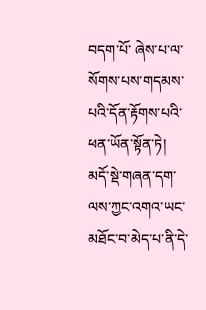བདག་པོ་ ཞེས་པ་ལ་སོགས་པས་གདམས་པའི་དོན་རྟོགས་པའི་ཕན་ཡོན་སྟོན་ཏེ། མདོ་སྡེ་གཞན་དག་ལས་ཀྱང་འགའ་ཡང་མཐོང་བ་མེད་པ་ནི་དེ་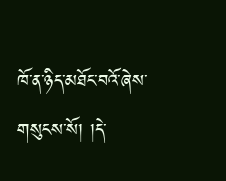ཁོ་ན་ཉིད་མཐོང་བའོ་ཞེས་གསུངས་སོ། །དེ་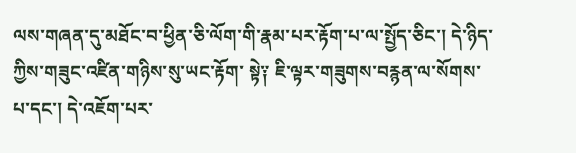ལས་གཞན་དུ་མཐོང་བ་ཕྱིན་ཅི་ལོག་གི་རྣམ་པར་རྟོག་པ་ལ་སྤྱོད་ཅིང་། དེ་ཉིད་ཀྱིས་གཟུང་འཛིན་གཉིས་སུ་ཡང་རྟོག་ སྟེ༑ ཇི་ལྟར་གཟུགས་བརྙན་ལ་སོགས་པ་དང་། དེ་འཇོག་པར་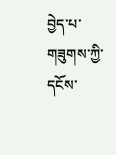བྱེད་པ་གཟུགས་ཀྱི་དངོས་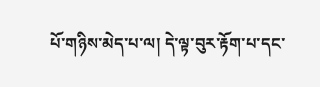པོ་གཉིས་མེད་པ་ལ། དེ་ལྟ་བུར་རྟོག་པ་དང་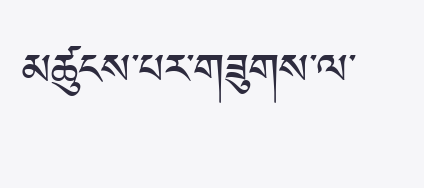མཚུངས་པར་གཟུགས་ལ་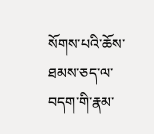སོགས་པའི་ཆོས་ཐམས་ཅད་ལ་བདག་གི་རྣམ་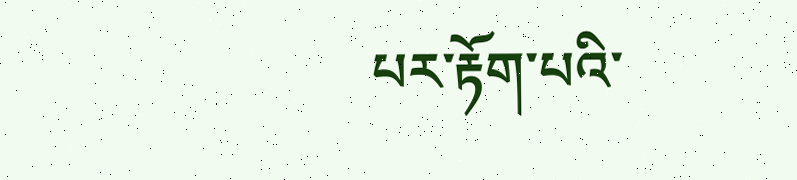པར་རྟོག་པའི་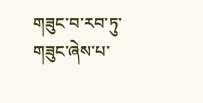གཟུང་བ་རབ་ཏུ་གཟུང་ཞེས་པ་